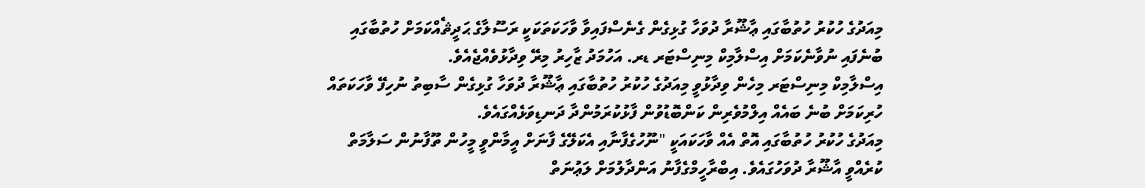މިއަދުގެ ހުކުރު ހުތުބާގައި ޢާޝޫރާ ދުވަހާ ގުޅިގެން ގެނެސްފައިވާ ވާހަކަތަކަކީ ރަސޫލާގެ ޙަދީޘެއްކަމަށް ހުތުބާގައި ބުނެފައި ނުވާނެކަމަށް އިސްލާމިކް މިނިސްޓަރ ޑރ. އަހުމަދު ޒާހިރު މިރޭ ވިދާޅުވެއްޖެއެވެ.
އިސްލާމިކް މިނިސްޓަރ މިހެން ވިދާޅުވީ މިއަދުގެ ހުކުރު ހުތުބާގައި ޢާޝޫރާ ދުވަހާ ގުޅިގެން ސާބިތު ނުހިފޭ ވާހަކަތައް ހުރިކަމަށް ބުނެ ބައެއް އިލްމުވެރިން ކަންބޮޑުވުން ފާޅުކުރަމުންދާ ދަނޑިވަޅެއްގައެވެ.
މިއަދުގެ ހުކުރު ހުތުބާގައި އޮތް އެއް ވާހަކައަކީ "ނޫހުގެފާނާއި އެކަލޭގެ ފާނަށް އީމާންވީ މީހުން ތޫފާނުން ސަލާމަތް ކުރެއްވީ އާޝޫރާ ދުވަހުގައެވެ. އިބްރާހީމްގެފާނު އަންދާލުމަށް ލަޢުނަތް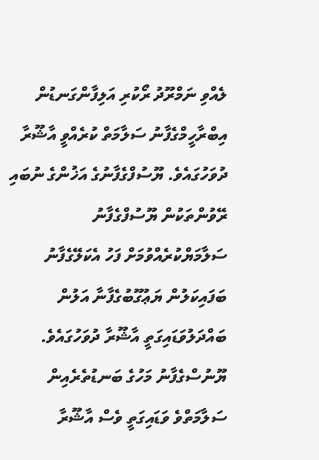ލެއްވި ނަމްރޫދު ރޯކުރި އަލިފާންގަނޑުން އިބްރާހީމްގެފާނު ސަލާމަތް ކުރެއްވީ އާޝޫރާ ދުވަހުގައެވެ. ޔޫސުފްގެފާނުގެ އަޚުންގެ ނުބައި ރޭވުންތަކުން ޔޫސުފްގެފާނު ސަލާމަޔްކުރެއްވުމަށް ފަހު އެކަލޭގެފާނު ބަފައިކަލުން ޔަޢުގޫބުގެފާނާ އަލުން ބައްދަލުވަޑައިގަތީ އާޝޫރާ ދުވަހުގައެވެ. ޔޫނުސްގެފާނު މަހުގެ ބަނޑުތެރެއިން ސަލާމަތްވެ ވަޑައިގަތީ ވެސް އާޝޫރާ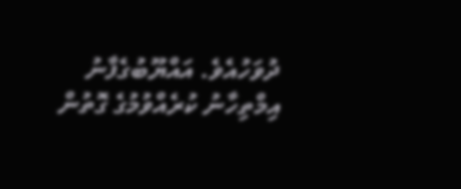ދުވަހުއެވެ. އައްޔޫބުގެފާނު އިމްތިހާނު ކުރެއްވުމުގެ ގޮތުން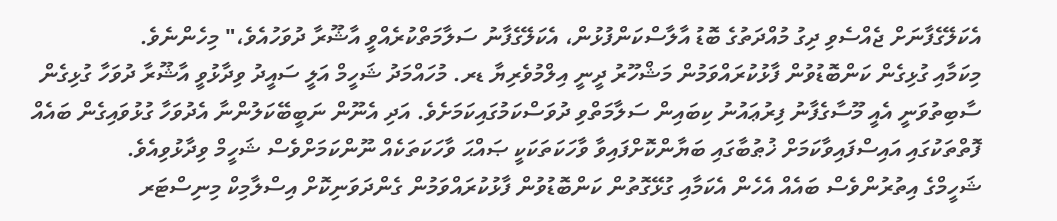އެކަލޭގެފާނަށް ޖެއްސެވި ދިގު މުއްދަތުގެ ބޮޑު އާލާސްކަންފުޅުން، އެކަލޭގެފާނު ސަލާމަތްކުރެއްވީ އާޝޫރާ ދުވަހުއެވެ،" މިހެންނެވެ.
މިކަމާއި ގުޅިގެން ކަންބޮޑުވުން ފާޅުކުރައްވަމުން މަޝްހޫރު ދީނީ އިލްމުވެރިޔާ ޑރ. މުހައްމަދު ޝަހީމް އަލީ ސައީދު ވިދާޅުވީ އާޝޫރާ ދުވަހާ ގުޅިގެން ސާބިތުވަނީ އެއީ މޫސާގެފާނު ފިރުޢައުނު ކިބައިން ސަލާމަތްވި ދުވަސްކަމުގައިކަމަށެވެ. އަދި އެނޫން ނަބީބޭކަލުންނާ އެދުވަހާ ގުޅުވައިގެން ބައެއް ފޮތްތަކުގައި އައިސްފައިވާކަމަށް ޚުޠުބާގައި ބަޔާންކޮށްފައިވާ ވާހަކަތަކަކީ ޞައްޙަ ވާހަކަތަކެއް ނޫންކަމަށްވެސް ޝަހީމް ވިދާޅުވިއެވެ.
ޝަހީމްގެ އިތުރުންވެސް ބައެއް އެހެން އެކަމާއި ގުޅޭގޮތުން ކަންބޮޑުވުން ފާޅުކުރައްވަމުން ގެންދަވަނިކޮށް އިސްލާމިކް މިނިސްޓަރ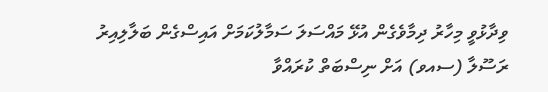ވިދާޅުވީ މިހާރު ދިމާވެގެން އުޅޭ މައްސަލަ ސަމާލުކަމަށް އައިސްގެން ބަލާލިއިރު ރަސޫލާ (ސއވ) އަށް ނިސްބަތް ކުރައްވާ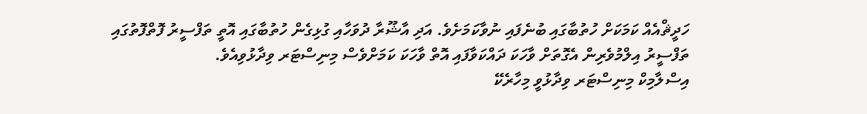ހަދީޘްއެއް ކަމަކަށް ހުތުބާގައި ބުނެފައި ނުވާކަމަށެވެ. އަދި އާޝޫރާ ދުވަހާއި ގުޅިގެން ހުތުބާގައި އޮތީ ތަފްސީރު ފޮތްފޮތުގައި ތަފްސީރު އިލްމުވެރިން އެގޮތަށް ވާހަކަ ދައްކަވާފައި އޮތް ވާހަކަ ކަމަށްވެސް މިނިސްޓަރ ވިދާޅުވިއެވެ.
އިސްލާމިކް މިނިސްޓަރ ވިދާޅުވީ މިހާރެކޭ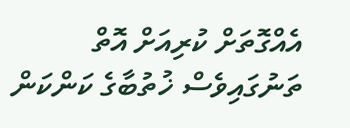އެއްގޮތަށް ކުރިއަށް އޮތް ތަނުގައިވެސް ޚުތުބާގެ ކަންކަން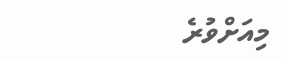މިއަށްވުރެ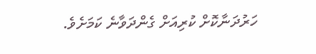ހަރުދަނާކޮށް ކުރިއަށް ގެންދަވާނެ ކަމަށެވެ.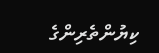ކިޔުންތެރިންގެ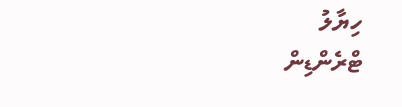ހިޔާލު
ޓްރެންޑިން